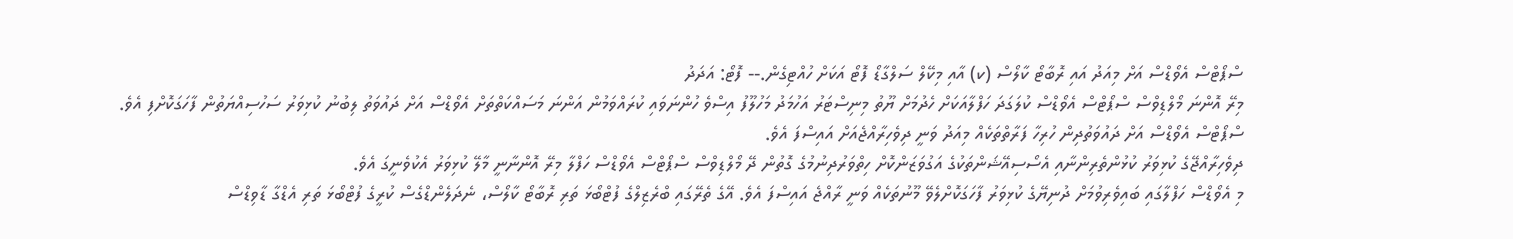ސްޕޯޓްސް އެވޯޑްސް އަށް މިއަދު އައި ރޮބާޓޯ ކާލޯސް (ކ) އާއި މިކޭލް ސަލްގާޑޯ ފޮޓޯ އަކަށް ހުއްޓިގެން.-- ފޮޓޯ: އަދަދު
މިރޭ އޮންނަ މޯލްޑިވްސް ސްޕޯޓްސް އެވޯޑްސް ކުލަގަދަ ހަފްލާއަކަށް ހެދުމަށް ޔޫތު މިނިސްޓަރު އަހުމަދު މަހުލޫފު އިސްވެ ހުންނަވައި ކުރައްވަމުން އަންނަ މަސައްކަތްތަށް އެވޯޑްސް އަށް ދައުވަތު ލިބުނު ކުޅިވަރު ސަހުސިއްޔަތުން ފާހަގަކޮށްފި އެވެ.
ސްޕޯޓްސް އެވޯޑްސް އަށް ދައުވަތުދިން ހުރިހާ ފަރާތްތަކެއް މިއަދު ވަނީ ދިވެހިރާއްޖެއަށް އައިސްފަ އެވެ.
ދިވެހިރާއްޖޭގެ ކުޅިވަރު ކުޅުންތެރިންނާއި އެސޯސިއޭޝަންތަކުގެ އަގުވަޒަންކޮށް ހިތްވަރުދިނުމުގެ ގޮތުން ދޭ މޯލްޑިވްސް ސްޕޯޓްސް އެވޯޑްސް ހަފްލާ މިރޭ އޮންނާނީ މާލޭ ކުޅިވަރު އެކުވެނީގަ އެވެ.
މި އެވޯޑްސް ހަފްލާގައި ބައިވެރިވުމަށް ދުނިޔޭގެ ކުޅިވަރު ފާހަގަކޮށްލެވޭ މޫނުތަކެއް ވަނީ ރާއްޖެ އައިސްފަ އެވެ. އޭގެ ތެރޭގައި ބްރެޒިލްގެ ފުޓްބޯޅަ ތަރި ރޮބާޓޯ ކާލޯސް، ނެދަލެންޑްގެސް ކުރީގެ ފުޓްބޯޅަ ތަރި އެޑްގާ ޑާވިޑްސް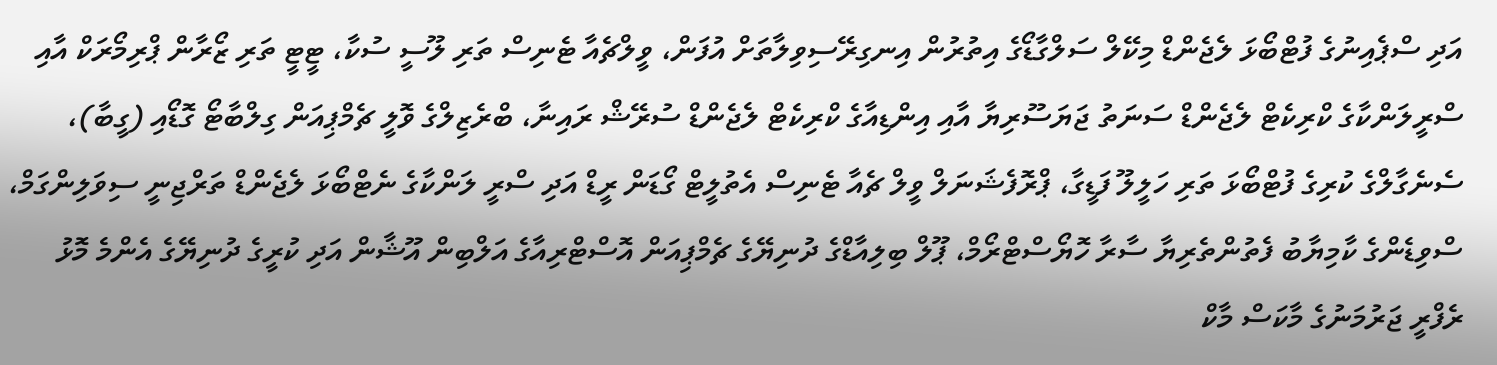އަދި ސްޕެއިނުގެ ފުޓްބޯޅަ ލެޖެންޑް މިކޭލް ސަލްގާޑޯގެ އިތުރުން އިނގިރޭސިވިލާތަށް އުފަން، ވީލްޗެއާ ޓެނިސް ތަރި ލޫސީ ސުކާ، ޓީޓީ ތަރި ޒޯރާން ޕްރިމޯރަކް އާއި ސްރީލަންކާގެ ކްރިކެޓް ލެޖެންޑް ސަނަތު ޖަޔަސޫރިޔާ އާއި އިންޑިއާގެ ކްރިކެޓް ލެޖެންޑް ސުރޭޝް ރައިނާ، ބްރެޒިލްގެ ވޮލީ ޗެމްޕިއަން ގިލްބާޓޯ ގޮޑޯއި (ގީބާ)، ސެނެގާލްގެ ކުރިގެ ފުޓްބޯޅަ ތަރި ހަލީލޫ ފަޑީގާ، ޕްރޮފެޝަނަލް ވީލް ޗެއާ ޓެނިސް އެތުލީޓް ގޯޑަން ރީޑް އަދި ސްރީ ލަންކާގެ ނެޓްބޯޅަ ލެޖެންޑް ތަރްޖިނީ ސިވަލިންގަމް، ސްވިޑެންގެ ކާމިޔާބު ފެތުންތެރިޔާ ސާރާ ހޮޔޯސްޓްރޯމް، ޕޫލް ބިލިއާޑްގެ ދުނިޔޭގެ ޗެމްޕިއަން އޮސްޓްރިއާގެ އަލްބިން އޫޝާން އަދި ކުރީގެ ދުނިޔޭގެ އެންމެ މޮޅު ރެފްރީ ޖަރުމަނުގެ މާކަސް މާކް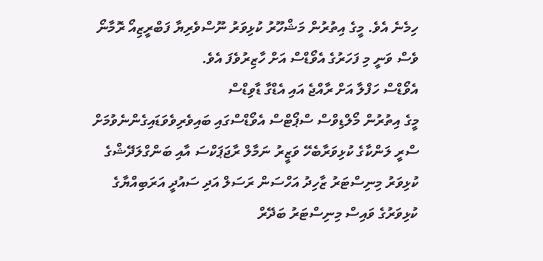ހިމެނެ އެވެ. މީގެ އިތުރުން މަޝްހޫރު ކުޅިވަރު ނޫސްވެރިޔާ ފަބްރީޒިއޯ ރޮމާނޯ ވެސް ވަނީ މި ފަހަރުގެ އެވޯޑްސް އަށް ހާޒިރުވެފަ އެވެ.
އެވޯޑްސް ހަފްލާ އަށް ރާއްޖެ އައި އެޑްގާ ޑާވިޑްސް
މީގެ އިތުރުން މޯލްޑިވްސް ސްޕޯޓްސް އެވޯޑްސްގައި ބައިވެރިވެވަޑައިގެންނެވުމަށް ސްރީ ލަންކާގެ ކުޅިވަރާބެހޭ ވަޒީރު ނަމާލް ރާޖަޕަކްސަ އާއި ބަންގްލަދޭޝްގެ ކުޅިވަރު މިނިސްޓަރު ޒާހިދު އަހްސަން ރަސަލް އަދި ސައުދީ އަރަބިއްޔާގެ ކުޅިވަރުގެ ވައިސް މިނިސްޓަރު ބަދޭރް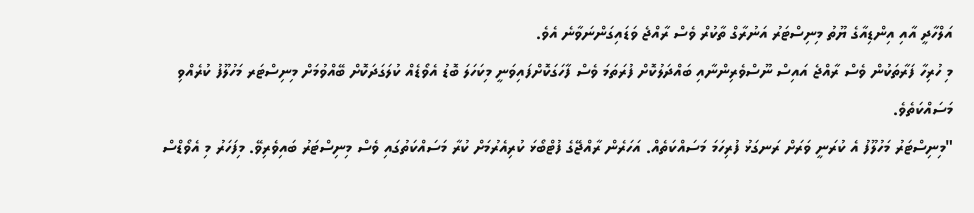އަލްހާދީ އާއި އިންޑިއާގެ ޔޫތު މިނިސްޓަރު އަނުރާގް ތާކުރް ވެސް ރާއްޖެ ވަޑައިގަންނަވާނެ އެވެ.
މި ހުރިހާ ފަރާތަކުން ވެސް ރާއްޖެ އައިސް ނޫސްވެރިންނާއި ބައްދަލުކޮށް ފުރަތަމަ ވެސް ފާހަގަކޮށްފައިވަނީ މިކަހަލަ ބޮޑު އެވޯޑެއް ކުލަގަދަކޮށް ބޭއްވުމަށް މިނިސްޓަރ މަހުލޫފު ކުރެއްވި މަސައްކަތެވެ.
"މިނިސްޓަރު މަހުލޫފު އެ ކުރަނީ ވަރަށް ރަނގަޅު ފުރިހަމަ މަސައްކަތެއް. އަހަރެން ރާއްޖޭގެ ފުޓްބޯޅަ ކުރިއެރުމަށް ކުރާ މަސައްކަތުގައި ވެސް މިނިސްޓަރު ބައިވެރިވޭ. މިފަހަރު މި އެވޯޑްސް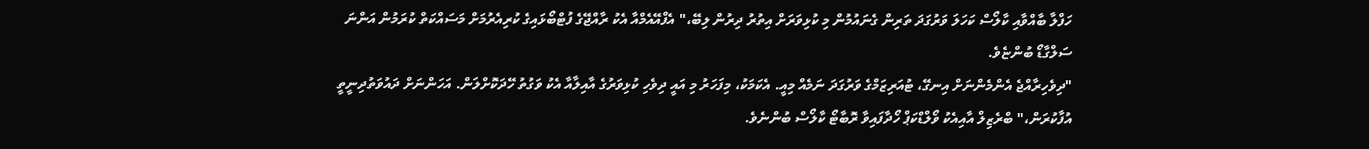ހަފްލާ ބާއްވާއި ކާލޯސް ކަހަލަ ވަރުގަދަ ތަރިން ގެނައުމުން މި ކުޅިވަރަށް އިތުރު ދިރުން ލިބޭ،" އެފްއޭއެމްއާ އެކު ރާއްޖޭގެ ފުޓްބޯޅައިގެ ކުރިއެރުމަށް މަސައްކަތް ކުރަމުން އަންނަ ސަލްގާޑޯ ބުންޏެވެ.
"ދިވެހިރާއްޖެ އެންމެންނަށް އިނގޭ، ޓުއަރިޒަމްގެ ވަރުގަދަ ނަމެއް މިއީ. އެކަމަކު، މިފަހަރު މި އައީ ދިވެހި ކުޅިވަރުގެ އާއިލާއާ އެކު ވަގުތު ހޭދަކޮށްލަން. އަހަންނަށް ދައުވަތުދިނީތީ އުފާކުރަން،" ބްރެޒިލް އާއިއެކު ވޯލްޑްކަޕް ހޯދާފައިވާ ރޮބާޓޯ ކާލޯސް ބުންނެވެ.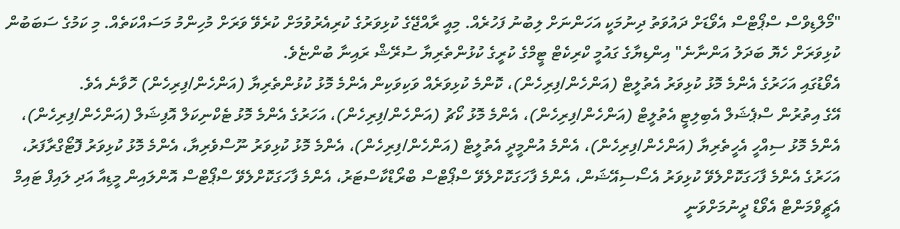"މޯލްޑިވްސް ސްޕޯޓްސް އެވޯޑަށް ދައުވަތު ދިނުމަކީ އަހަންނަށް ލިބުނު ފަހުރެއް. މިއީ ރާއްޖޭގެ ކުޅިވަރުގެ ކުރިއެރުވުމަށް ކުރެވޭ ވަރަށް މުހިންމު މަސައްކަތެއް. މި ކަމުގެ ސަބަބުން ކުޅިވަރަށް ހެޔޮ ބަދަލު އަންނާނެ" އިންޑިޔާގެ ގައުމީ ކްރިކެޓް ޓީމްގެ ކުރީގެ ކުޅުންތެރިޔާ ސުރޭޝް ރައިނާ ބުންޏެވެ.
އެވޯޑުގައި އަހަރުގެ އެންމެ މޮޅު ކުޅިވަރު އެތުލީޓް (އަންހެން/ފިރިހެން)، ކޮންމެ ކުޅިވަރެއް ވަކިވަކިން އެންމެ މޮޅު ކުޅުންތެރިޔާ (އަންހެން/ފިރިހެން) ހޮވާނެ އެވެ.
އޭގެ އިތުރުން ސްޕެޝަލް އެބިލިޓީ އެތުލީޓް (އަންހެން/ފިރިހެން)، އެންމެ މޮޅު ކޯޗު (އަންހެން/ފިރިހެން)، އަހަރުގެ އެންމެ މޮޅު ޓެކްނިކަލް އޮފިޝަލް (އަންހެން/ފިރިހެން)، އެންމެ މޮޅު ސިއްހީ އެހީތެރިޔާ (އަންހެން/ފިރިހެން)، އެންމެ އުންމީދީ އެތުލީޓް (އަންހެން/ފިރިހެން)، އެންމެ މޮޅު ކުޅިވަރު ނޫސްވެރިޔާ، އެންމެ މޮޅު ކުޅިވަރު ފޮޓޯގްރާފަރު، އަހަރުގެ އެންމެ ފާހަގަކޮށްލެވޭ ކުޅިވަރު އެސޯސިއޭޝަން، އެންމެ ފާހަގަކޮށްލެވޭ ސްޕޯޓްސް ބްރޯޑްކާސްޓަރު، އެންމެ ފާހަގަކޮށްލެވޭ ސްޕޯޓްސް އޮންލައިން މީޑިއާ އަދި ލައިފް ޓައިމް އެޗީވްމަންޓް އެވޯޑް ދީނުމަށްވަނީ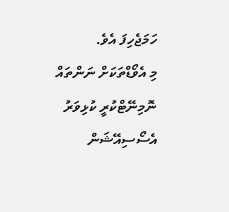ހަމަޖެހިފަ އެވެ.
މި އެވޯޑްތަކަށް ނަންތައް ނޮމިނޭޓްކުރީ ކުޅިވަރު އެސޯސިއޭޝަން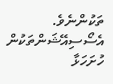ތަކުންނެވެ. އެސޯސިއޭޝަންތަކުން ހުށަހަޅާ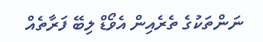ނަންތަކުގެ ތެރެއިން އެވޯޑް ލިބޭ ފަރާތެއް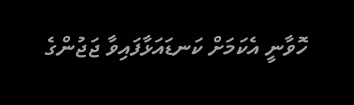ހޮވާނީ އެކަމަށް ކަނޑައަޅާފައިވާ ޖަޖުންގެ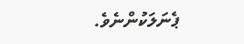ޕެނަލަކުންނެވެ.